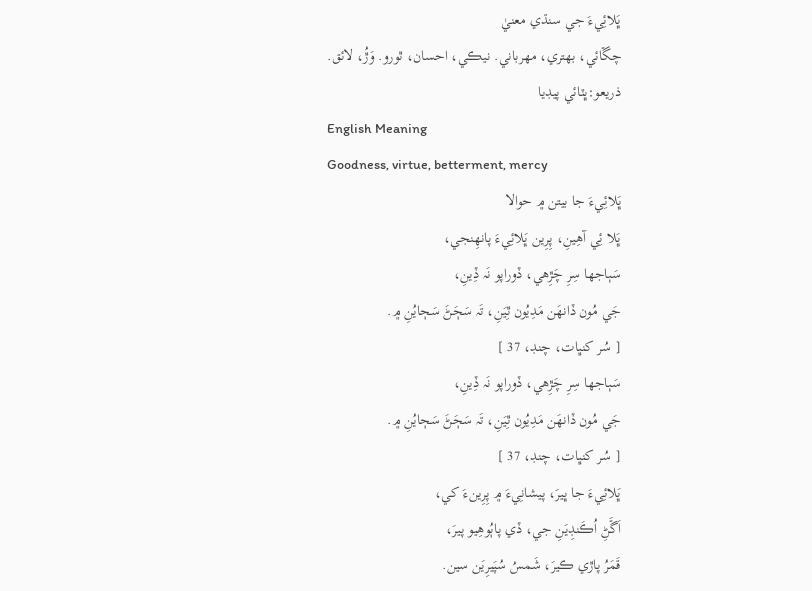ڀَلائِيءَ جي سنڌي معنيٰ
چڱائي، بهتري، مھرباني. نيڪي، احسان، ٿورو. وَڙُ، لائق.
ذريعو:ڀٽائي پيڊيا
English Meaning
Goodness, virtue, betterment, mercy
ڀَلائِيءَ جا بيتن ۾ حوالا
ڀَلا ئِي آھِينِ، پِرِين ڀَلائِيءَ پانھِنجي،
سَٻاجها سِرِ چَڙِهي، ڏوراپو نَہ ڏِينِ،
جَي مُون ڏانھَن مَدِيُون ٿِيَنِ، تَہ سَڄَڻَ سَڄايُنِ ۾.
[ سُر کنڀات، چنڊ، 37 ]
سَٻاجها سِرِ چَڙِهي، ڏوراپو نَہ ڏِينِ،
جَي مُون ڏانھَن مَدِيُون ٿِيَنِ، تَہ سَڄَڻَ سَڄايُنِ ۾.
[ سُر کنڀات، چنڊ، 37 ]
ڀَلائِيءَ جا ڀيرَ، پيشانِيءَ ۾ پِرِينءَ کي،
اَڱَڻِ اُڪَنڊِيَنِ جي، ڏي پاٻُوھِيو پيرَ،
قَمَرُ پاڙي ڪيرَ، شَمسُ سُپَيرِيَن سين.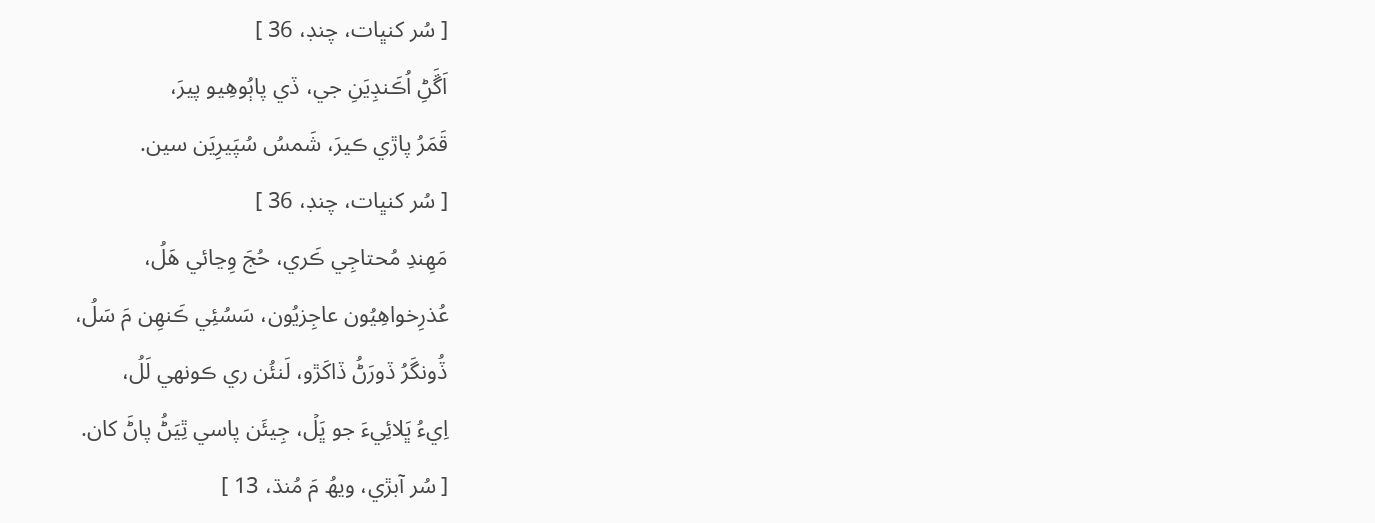[ سُر کنڀات، چنڊ، 36 ]
اَڱَڻِ اُڪَنڊِيَنِ جي، ڏي پاٻُوھِيو پيرَ،
قَمَرُ پاڙي ڪيرَ، شَمسُ سُپَيرِيَن سين.
[ سُر کنڀات، چنڊ، 36 ]
مَھِندِ مُحتاجِي ڪَري، حُجَ وِڃائي ھَلُ،
عُذرِخواھِيُون عاجِزيُون، سَسُئِي ڪَنھِن مَ سَلُ،
ڏُونگَرُ ڏورَڻُ ڏاکَڙو، لَنئُن ري ڪونهي لَلُ،
اِيءُ ڀَلائِيءَ جو ڀَلۡ، جِيئَن پاسي ٿِيَڻُ پاڻَ کان.
[ سُر آبڙي، ويھُ مَ مُنڌ، 13 ]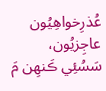عُذرِخواھِيُون عاجِزيُون، سَسُئِي ڪَنھِن مَ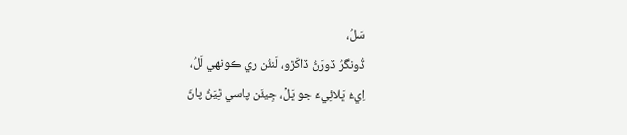سَلُ،
ڏُونگَرُ ڏورَڻُ ڏاکَڙو، لَنئُن ري ڪونهي لَلُ،
اِيءُ ڀَلائِيءَ جو ڀَلۡ، جِيئَن پاسي ٿِيَڻُ پاڻَ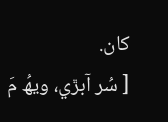کان.
[ سُر آبڙي، ويھُ مَ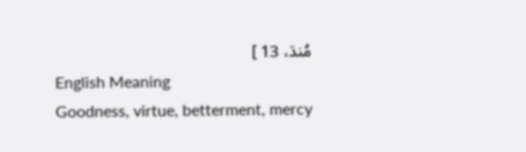مُنڌ، 13 ]
English Meaning
Goodness, virtue, betterment, mercy